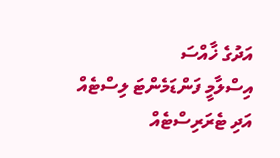އަދުގެ ޚާއްސަ
އިސްލާމީ ފަންޑަމެންޓަ ލިސްޓެއް އަދި ޓެރަރިސްޓެއް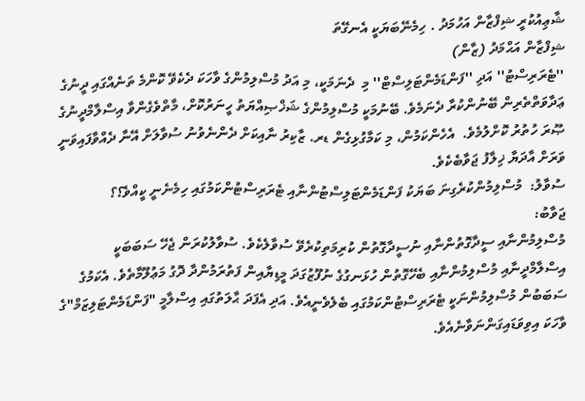ޝާޢިއުކުރީ ޝިފްޒާން އަހުމަދު . ހިމެނޭބަޔަކީ އެނގޭތަ
ޝިފްޒާން އަޙްމަދު (ޒާން)
''ޓެރަރިސްޓު'' އަދި ''ފަންޑަމެންޓަލިސްޓް'' މި  ދެނަމަކީ، މި އަދު މުސްލިމުންގެ ވާހަކަ ދެކެވޭ ކޮންމެ ތަނެއްގައި ދީނުގެ ޢަދާވަތްތެރިން ބޭނުންކުރާ ދެނަމެވެ. ބޭނުމަކީ މުސްލިމުންގެ ޝަޚްޞިއްޔަތު ހީނަރުކޮށް، މާތްވެގެންވާ އިސްލާމްދީނުގެ ޞޫރަ ހުތުރު ކޮށްލުމެވެ.  އެހެންކަމުން، މި ކަމާގުޅިގެން ޑރ. ޒާކިރު ނާއިކަށް ދެންނެވުނު ސުވާލަށް އޭނާ ދެއްވާފައިވަނީ ވަރަށް އާދަޔާ ޚިލާފު ޖަވާބެކެވެ.
ސުވާލު:  މުސްލިމުންކުރެގިނަ ބަޔަކު ފަންޑަމެންޓަލިސްޓުންނާއި ޓެރަރިސްޓުންކަމުގައި ހިމެނެނީ ކީއްވެ؟؟
ޖަވާބު:
މުސްލިމުންނާއި ސީދާގޮތުންނާއި ނުސީދާގޮތުން ކުރިމަތިކުރެވޭ ސުވާލެކެވެ. ސުވާލުކުރަން ޖެހޭ ސަބަބަކީ އިސްލާމްދީނާއި މުސްލިމުންނާއި ބެހޭގޮތުން ހުޅަނގުގެ ނުފޫޒުގަދަ މީޑިޔާއިން ފަތުރަމުންދާ ދޮގު މަޢުލޫމާތެވެ. އެކަމުގެ ސަބަބުން މުސްލިމުންނަކީ ޓެރަރިސްޓުންކަމުގައި ބެލެވެނީއެވެ. އަދި އެފަދަ ޙާލަތުގައި އިސްލާމީ "ފަންޑަމެންޓަލިޒަމް"ގެ ވާހަކަ އިވިވަޑައިގަންނަވާނެއެވެ.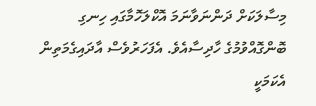މިސާލަކަށް ދަންނަވާނަމަ އޮކްލަހޮމާގައި ހިނގި ބޮންގޮއްވުމުގެ ހާދިސާއެވެ. އެފަހަރުވެސް އާދައިގެމަތިން އެކަމަކީ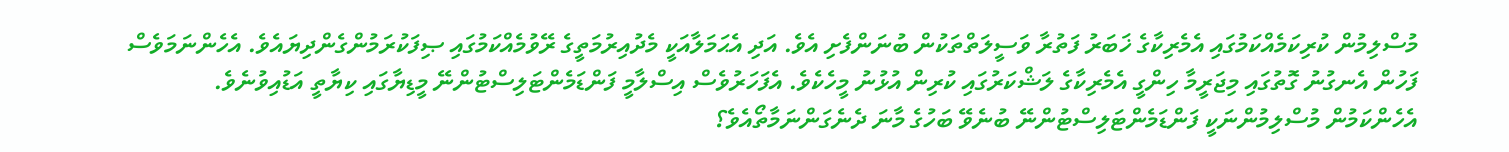މުސްލިމުން ކުރިކަމެއްކަމުގައި އެމެރިކާގެ ޚަބަރު ފަތުރާ ވަސީލަތްތަކުން ބުނަންފެށި އެވެ. އަދި އެޙަމަލާއަކީ މެދުއިރުމަތީގެ ރޭވުމެއްކަމުގައި ޞިފަކުރަމުންގެންދިޔައެވެ. އެހެންނަމަވެސް ފަހުން އެނގުނު ގޮތުގައި މިޖަރީމާ ހިންގީ އެމެރިކާގެ ލަޝްކަރުގައި ކުރިން އުޅުނު މީހެކެވެ. އެފަހަރުވެސް އިސްލާމީ ފަންޑަމެންޓަލިސްޓުންނޭ މީޑިޔާގައި ކިޔާތީ އަޑުއިވުނެވެ.
އެހެންކަމުން މުސްލިމުންނަކީ ފަންޑަމެންޓަލިސްޓުންނޭ ބުނެވޭ ބަހުގެ މާނަ ދެނެގަންނަމާތޯއެވެ؟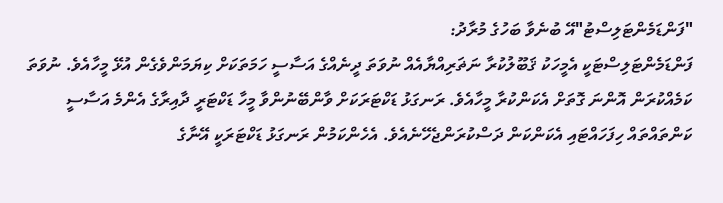"ފަންޑަމެންޓަލިސްޓު"އޭ ބުނެވާ ބަހުގެ މުރާދު:
ފަންޑަމެންޓަލިސްޓަކީ އެމީހަކު ޤަބޫލުކުރާ ނަޡަރިއްޔާއެއް ނުވަތަ ދީނެއްގެ އަސާސީ ހަމަތަކަށް ކިޔަމަންވެގެން އުޅޭ މީހާއެވެ. ނުވަތަ ކަމެއްކުރަން އޮންނަ ގޮތަށް އެކަންކުރާ މީހާއެވެ. ރަނގަޅު ޑަކްޓަރަކަށް ވާންބޭނުންވާ މީހާ ޑަކްޓަރީ ދާއިރާގެ އެންމެ އަސާސީ ކަންތައްތައް ހިފަހައްޓައި އެކަންކަން ދަސްކުރަންޖެހޭނެއެވެ. އެހެންކަމުން ރަނގަޅު ޑަކްޓަރަކީ އޭނާގެ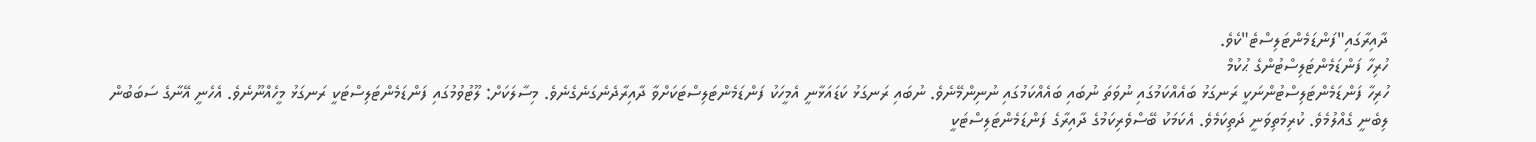ދާއިރާގައި"ފަންޑަމެންޓަލިސްޓެ"ކެވެ.
ހުރިހާ ފަންޑަމެންޓަލިސްޓުންގެ ޙުކުމް
ހުރިހާ ފަންޑަމެންޓަލިސްޓުންނަކީ ރަނގަޅު ބައެއްކަމުގައި ނުވަތަ ނުބައި ބައެއްކަމުގައި ނުނިންމޭނެވެ. ނުބައި ރަނގަޅު ކަޑައަޅާނީ އެމީހަކު ފަންޑަމެންޓަލިސްޓަކަށްވާ ދާއިރާދެނެގަނެގެނެވެ. މިސާލަކަށް: ލޫޓުވުމުގައި ފަންޑަމެންޓަލިސްޓަކީ ރަނގަޅު މީހެއްނޫނެވެ. އެހެނީ އޭނާގެ ސަބަބުން ލިބެނީ ގެއްލުމެވެ. ކުރިމަތިވަނީ ދަތިކަމެވެ. އެކަމަކު ބޭސްވެރިކަމުގެ ދާއިރާގެ ފަންޑަމެންޓަލިސްޓަކީ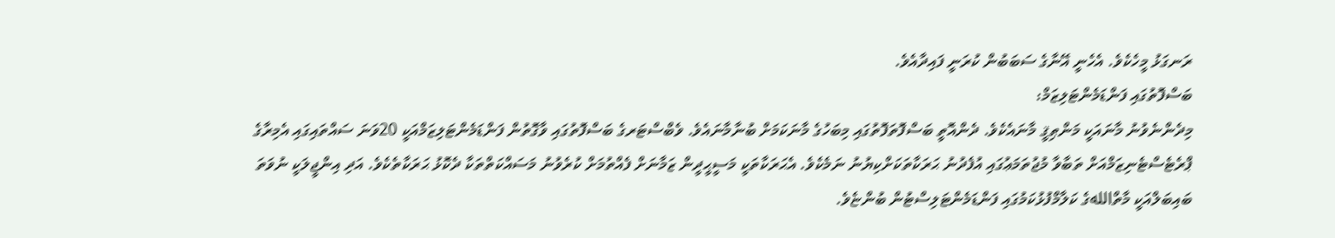ރަނގަޅު މީހެކެވެ. އެހެނީ އޭނާގެ ސަބަބުން ކުރަނީ ފައިދާއެވެ.
ބަސްފޮތުގައި ފަންޑަމެންޓަލިޒަމް:
މިދެންނެވުނު މާނައަކީ މަންޠިޤީ މާނައެކެވެ. ދެންއޮތީ ބަސްފޮތަފޮތުގައި މިބަހުގެ މާނަކަމަށް ބުނާމާނައެވެ. ވެބްސްޓަރގެ ބަސްފޮތުގައި ވާގޮތުން ފަންޑަމެންޓަލިޒަމްއަކީ 20ވަނަ ސައްތައިގައި އެމިރާގެ ޕްރެޓެސްޓެނިޒަމްއަށް ތަބާވާ މުޖުތަމަޢުގައި އުފެދުނު ޙަރަކާތަކަށްކިޔުނު ނަމެކެވެ. އެޙަރަކާތަކީ މަސީޙީދީން ޒަމާނަށް ފެއްތުމަށް ކުރެވުނު މަސައްކަތްތަކާ ދެކޮޅު ޙަރަކާތެކެވެ. އަދި އިންޖީލަކީ ނުވަތަ ބައިބަލްއަކީ މާތްاللهގެ ކަލާމްފުޅުކަމުގައި ފަންޑަމެންޓަލިސްޓުން ބުންޏެވެ.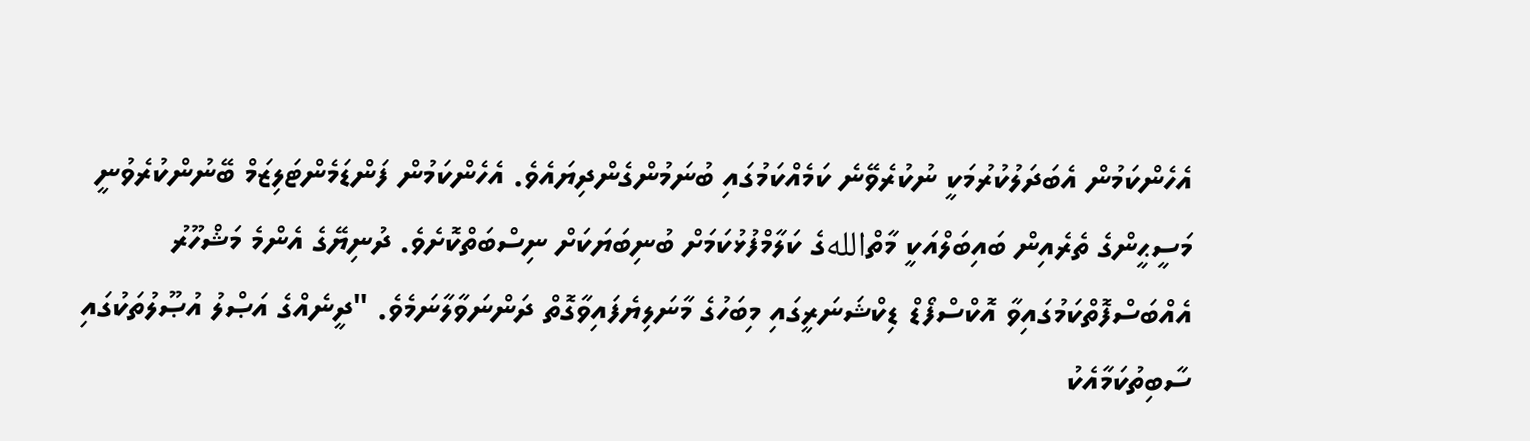އެހެންކަމުން އެބަދަލުކުރުމަކީ ނުކުރެވޭނެ ކަމެއްކަމުގައި ބުނަމުންގެންދިޔައެވެ. އެހެންކަމުން ފަންޑަމެންޓަލިޒަމް ބޭނުންކުރެވުނީ މަސީޙީންގެ ތެރެއިން ބައިބަލްއަކީ މާތްاللهގެ ކަލާމްފުޅުކަމަށް ބުނިބަޔަކަށް ނިސްބަތްކޮށެވެ. ދުނިޔޭގެ އެންމެ މަޝްހޫރު އެއްބަސްފޮތްކަމުގައިވާ އޮކްސްފޯޑް ޑިކްޝަނަރީގައި މިބަހުގެ މާނަލިޔެފައިވާގޮތް ދަންނަވާލާނަމެވެ. "ދީނެއްގެ އަޞްލު އުޞޫލުތަކުގައި ސާބިތުކަމާއެކު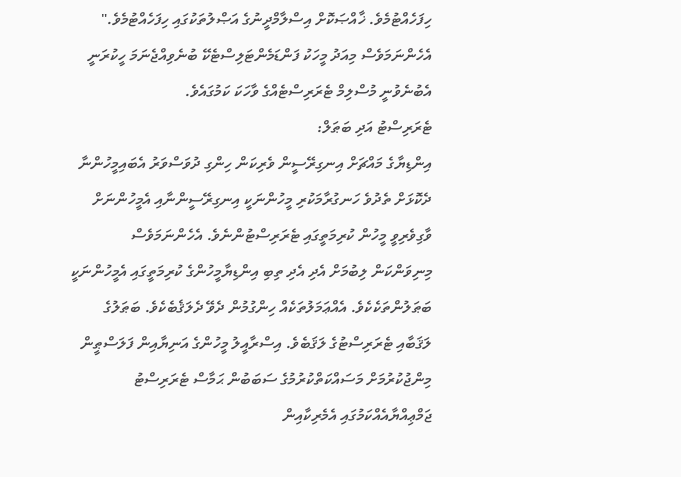ހިފަހެއްޓުމެވެ. ޚާއްޞަކޮށް އިސްލާމްދީނުގެ އަޞްލުތަކުގައި ހިފަހެއްޓުމެވެ." އެހެންނަމަވެސް މިއަދު މީހަކު ފަންޑަމެންޓަލިސްޓެކޭ ބުނެވިއްޖެނަމަ ހީކުރަނީ އެބުނެވުނީ މުސްލިމް ޓެރަރިސްޓެއްގެ ވާހަކަ ކަމުގައެވެ.
ޓެރަރިސްޓު އަދި ބަޠަލް:
އިންޑިޔާގެ މައްޗަށް އިނގިރޭސީން ވެރިކަން ހިންގި ދުވަސްވަރު އެބައިމީހުންނާ ދެކޮޅަށް ތެދުވެ ހަނގުރާމަކުރި މީހުންނަކީ އިނގިރޭސީންނާއި އެމީހުންނަށް ވާގިވެރިވީ މީހުން ކުރިމަތީގައި ޓެރަރިސްޓުންނެވެ. އެހެންނަމަވެސް މިނިވަންކަން ލިބުމަށް އެދި އެދި ތިބި އިންޑިޔާމީހުންގެ ކުރިމަތީގައި އެމީހުންނަކީ ބަޠަލުންތަކެކެވެ. އެއްޢަމަލުތަކެއް ހިންގުމުން ދެވޭ ދެލަޤެބެކެވެ. ބަޠަލުގެ ލަޤަބާއި ޓެރަރިސްޓުގެ ލަޤަބެވެ. އިސްރާއީލު މީހުންގެ އަނިޔާއިން ފަލަސްޠީން މިންޖުކުރުމަށް މަސައްކަތްކުރުމުގެ ސަބަބުން ޙަމާސް ޓެރަރިސްޓު ޖަމްޢިއްޔާއެއްކަމުގައި އެމެރިކާއިން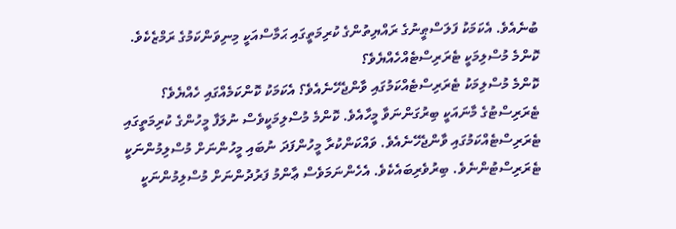ބުނެއެވެ. އެކަމަކު ފަލަސްޠީނުގެ ރައްޔިތުންގެ ކުރިމަތީގައި ޙަމާސްއަކީ މިނިވަންކަމުގެ ރަމްޒެކެވެ.
ކޮންމެ މުސްލިމަކީ ޓެރަރިސްޓެއްހެއްޔެވެ؟
ކޮންމެ މުސްލިމަކު ޓެރަރިސްޓެއްކަމުގައި ވާންޖެހޭނެއެވެ؟ އެކަމަކު ކޮންކަމެއްގައި ހެއްޔެވެ؟  ޓެރަރިސްޓުގެ މާނައަކީ ބިރުގަންނަވާ މީހާއެވެ. ކޮންމެ މުސްލިމަކީވެސް ނުލަފާ މީހުންގެ ކުރިމަތީގައި ޓެރަރިސްޓެއްކަމުގައި ވާންޖެހޭނެއެވެ. ވައްކަންކުރާ މީހުންފަދަ ނުބައި މީހުންނަށް މުސްލިމުންނަކީ ޓެރަރިސްޓުންނެވެ. ބިރުވެރިބައެކެވެ. އެހެންނަމަވެސް ޢާންމު ފަރުދުންނަށް މުސްލިމުންނަކީ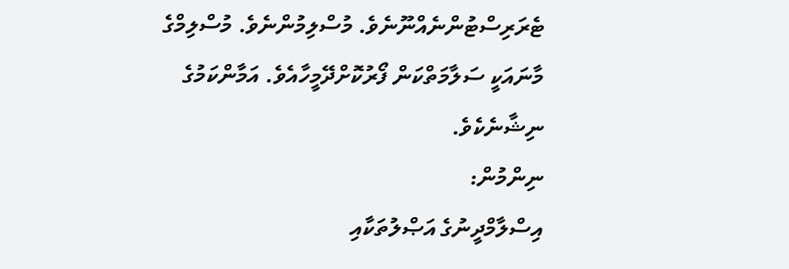ޓެރަރިސްޓުންނެއްނޫނެވެ. މުސްލިމުންނެވެ. މުސްލިމްގެ މާނައަކީ ސަލާމަތްކަން ފޯރުކޮށްދޭމީހާއެވެ. އަމާންކަމުގެ ނިޝާނެކެވެ.
ނިންމުން:
އިސްލާމްދީނުގެ އަޞްލުތަކާއި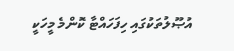އުޞޫލުތަކުގައި ހިފަހައްޓާ ކޮންމެ މީހަކީ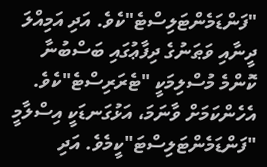"ފަންޑަމެންޓަލިސްޓެ"ކެވެ. އަދި އަމިއްލަ ދީނާއި ވަޠަނުގެ ދިފާޢުގައި ބަސްބުނާ ކޮންމެ މުސްލިމަކީ "ޓެރަރިސްޓެ"ކެވެ. އެހެންކަމަށް ވާނަމަ، އަޅުގަނޑަކީ އިސްލާމީ "ފަންޑަމެންޓަލިސްޓަ"ކީމެވެ. އަދި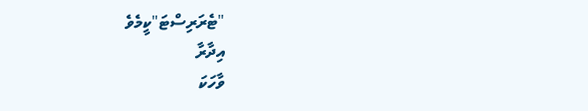"ޓެރަރިސްޓަ"ކީމެވެ
އިދާރާ
ވާހަކަ